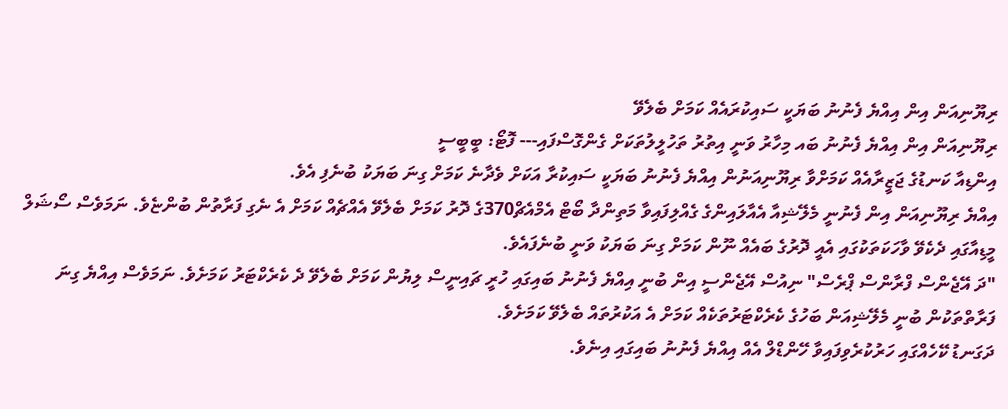ރިޔޫނިއަން އިން އިއްޔެ ފެނުނު ބަޔަކީ ސައިކުރައެއް ކަމަށް ބެލެވޭ
ރިޔޫނިއަން އިން އިއްޔެ ފެނުނު ބައ މިހާރު ވަނީ އިތުރު ތަހުލީލުތަކަށް ގެންގޮސްފައި--- ފޮޓޯ: ބީބީސީ
އިންޑިއާ ކަނޑުގެ ޖަޒީރާއެއް ކަމަށްވާ ރިޔޫނިއަނުން އިއްޔެ ފެނުނު ބަޔަކީ ސައިކުރާ އަކަށް ވެދާނެ ކަމަށް ގިނަ ބަޔަކު ބުނެފި އެވެ.
އިއްޔެ ރިޔޫނިއަން އިން ފެނުނީ މެލޭޝިއާ އެއާލައިންގެ ގެއްލިފައިވާ މަތިންދާ ބޯޓް އެމްއެޗް370ގެ ދޮރު ކަމަށް ބެލެވޭ އެއްޗެއް ކަމަށް އެ ނެގި ފަރާތުން ބުންޏެވެ. ނަމަވެސް ސޯޝަލް މީޑިއާގައި ދެކެވޭ ވާހަކަތަކުގައި އެއީ ދޮރުގެ ބައެއް ނޫން ކަމަށް ގިނަ ބަޔަކު ވަނީ ބުނެފައެވެ.
"ދަ އޭޖެންސް ފްރާންސް ޕްރެސް" ނިއުސް އޭޖެންސީ އިން ބުނީ އިއްޔެ ފެނުނު ބައިގައި ހުރީ ޗައިނީސް ލިޔުން ކަމަށް ބެލެވޭ ދެ ކެރެކްޓަރު ކަމަށެވެ. ނަމަވެސް އިއްޔެ ގިނަ ފަރާތްތަކުން ބުނީ މެލޭޝިއަން ބަހުގެ ކެރެކްޓަރުތަކެއް ކަމަށް އެ އަކުރުތައް ބެލެވޭ ކަމަށެވެ.
ދަގަނޑު ކޭހެއްގައި ހަރުކުރެވިފައިވާ ހޭންޑްލް އެއް އިއްޔެ ފެނުނު ބައިގައި އިނެވެ.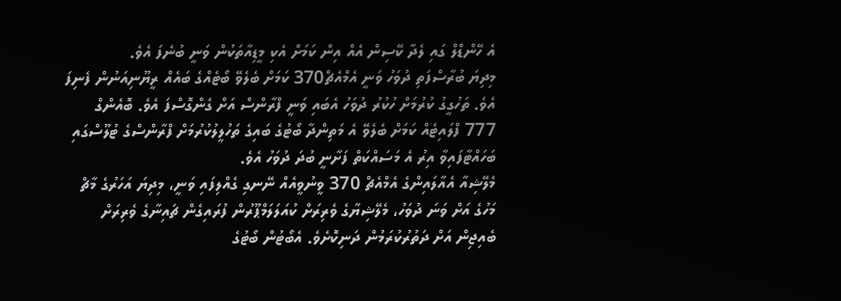އެ ހޭންޑްލް ގައި ލެދާ ކޭސިން އެއް އިން ކަމަށް އެކި މީޑިއާތަކުން ވަނީ ބުނެފަ އެވެ.
މިދިޔަ ބުރާސްފަތި ދުވަހު ވަނީ އެމްއެޗް370 ކަމަށް ބެލެވޭ ބޯޓެއްގެ ބައެއް ރީޔޫނިއަނުން ފެނިފަ އެވެ. ތަހުގީގު ކުރުމަށް ހުކުރު ދުވަހު އެބައި ވަނީ ފްރާންސް އަށް ގެންގޮސްފަ އެވެ. ބޮއެންގް 777 ފްލައިޓެއް ކަމަށް ބެލެވޭ އެ މަތިންދާ ބޯޓުގެ ބައިގެ ތަހުލީލުކުރުމަށް ފްރާންސްގެ ޓުލޫސްގައި ބަހައްޓާފައިވާ އިރު އެ މަސައްކަތް ފަށާނީ ބުދަ ދުވަހު އެވެ.
މެލޭޝިއާ އެއާލައިންގެ އެމްއެޗް 370 ވީނުވީއެއް ނޭނގި ގެއްލިފައި ވަނީ، މިދިޔަ އަހަރުގެ މާޗް މަހުގެ އަށް ވަނަ ދުވަހު، މެލޭޝިޔާގެ ވެރިރަށް ކުއަލަލަމްޕޫރުން ފުރައިގެން ޗައިނާގެ ވެރިރަށް ބެއިޖިން އަށް ދަތުރުކުރަމުން ދަނިކޮށެވެ. އެބޯޓުން ބޯޓުގެ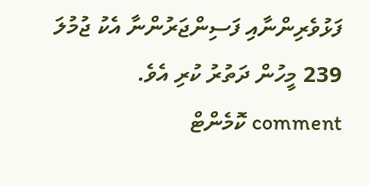ފަޅުވެރިންނާއި ފަސިންޖަރުންނާ އެކު ޖުމުލަ 239 މީހުން ދަތުރު ކުރި އެވެ.
comment ކޮމެންޓް